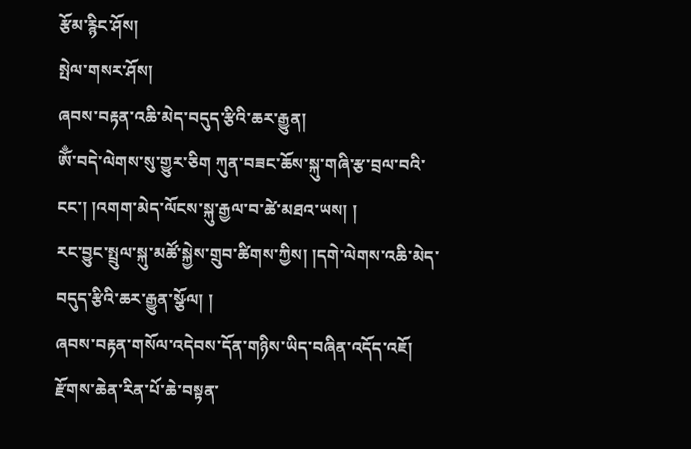རྩོམ་རྙིང་ཤོས།
སྤེལ་གསར་ཤོས།
ཞབས་བརྟན་འཆི་མེད་བདུད་རྩིའི་ཆར་རྒྱུན།
ཨོྃ་བདེ་ལེགས་སུ་གྱུར་ཅིག ཀུན་བཟང་ཆོས་སྐུ་གཞི་རྩ་བྲལ་བའི་ངང་། །འགག་མེད་ལོངས་སྐུ་རྒྱལ་བ་ཚེ་མཐའ་ཡས། །
རང་བྱུང་སྤྲུལ་སྐུ་མཚོ་སྐྱེས་གྲུབ་ཚིགས་ཀྱིས། །དགེ་ལེགས་འཆི་མེད་བདུད་རྩིའི་ཆར་རྒྱུན་སྩོལ། །
ཞབས་བརྟན་གསོལ་འདེབས་དོན་གཉིས་ཡིད་བཞིན་འདོད་འཇོ།
རྫོགས་ཆེན་རིན་པོ་ཆེ་བསྟན་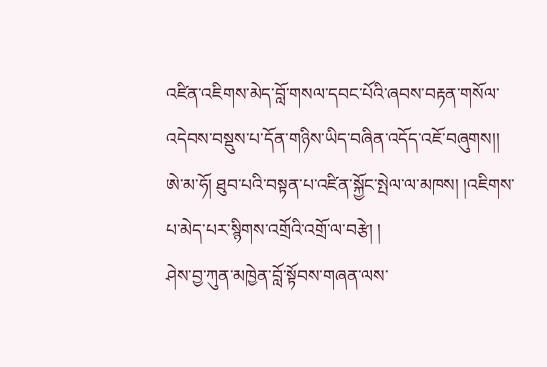འཛིན་འཇིགས་མེད་བློ་གསལ་དབང་པོའི་ཞབས་བརྟན་གསོལ་འདེབས་བསྡུས་པ་དོན་གཉིས་ཡིད་བཞིན་འདོད་འཇོ་བཞུགས།།
ཨེ་མ་ཧོ། ཐུབ་པའི་བསྟན་པ་འཛིན་སྐྱོང་སྤེལ་ལ་མཁས། །འཇིགས་པ་མེད་པར་སྙིགས་འགྲོའི་འགྲོ་ལ་བརྩེ། །
ཤེས་བྱ་ཀུན་མཁྱེན་བློ་སྟོབས་གཞན་ལས་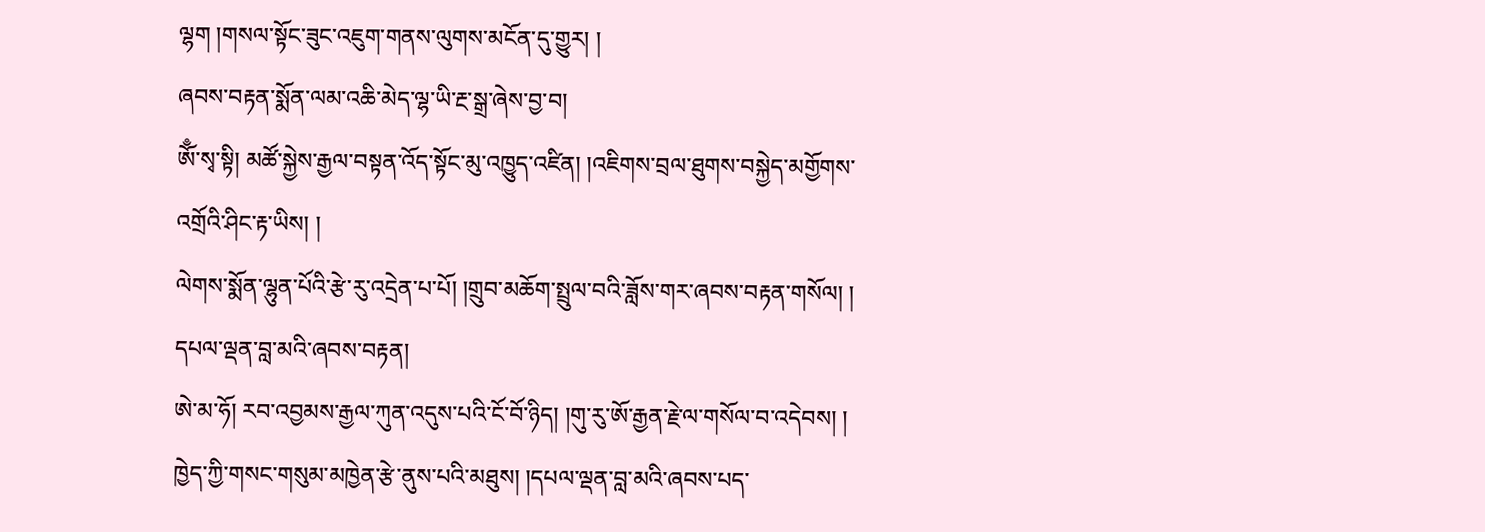ལྷག །གསལ་སྟོང་ཟུང་འཇུག་གནས་ལུགས་མངོན་དུ་གྱུར། །
ཞབས་བརྟན་སྨོན་ལམ་འཆི་མེད་ལྷ་ཡི་རྔ་སྒྲ་ཞེས་བྱ་བ།
ཨོྃ་སྭ་སྟི། མཚོ་སྐྱེས་རྒྱལ་བསྟན་འོད་སྟོང་མུ་འཁྱུད་འཛིན། །འཇིགས་བྲལ་ཐུགས་བསྐྱེད་མགྱོགས་འགྲོའི་ཤིང་རྟ་ཡིས། །
ལེགས་སྨོན་ལྷུན་པོའི་རྩེ་རུ་འདྲེན་པ་པོ། །གྲུབ་མཆོག་སྤྲུལ་བའི་ཟློས་གར་ཞབས་བརྟན་གསོལ། །
དཔལ་ལྡན་བླ་མའི་ཞབས་བརྟན།
ཨེ་མ་ཧོ། རབ་འབྱམས་རྒྱལ་ཀུན་འདུས་པའི་ངོ་བོ་ཉིད། །གུ་རུ་ཨོ་རྒྱན་རྗེ་ལ་གསོལ་བ་འདེབས། ། ཁྱེད་ཀྱི་གསང་གསུམ་མཁྱེན་རྩེ་ནུས་པའི་མཐུས། །དཔལ་ལྡན་བླ་མའི་ཞབས་པད་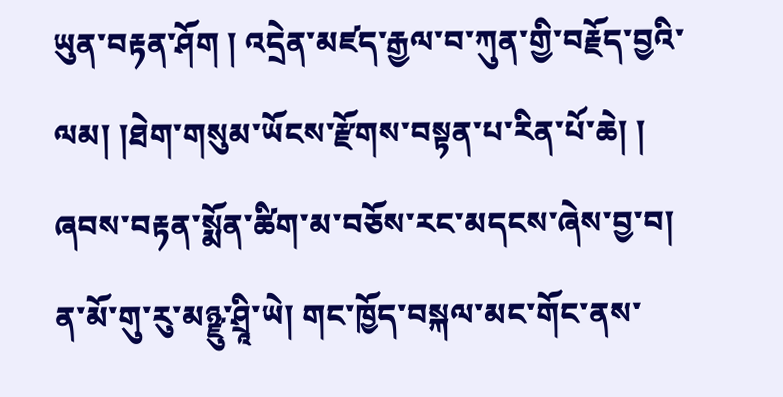ཡུན་བརྟན་ཤོག ། འདྲེན་མཛད་རྒྱལ་བ་ཀུན་གྱི་བརྗོད་བྱའི་ལམ། །ཐེག་གསུམ་ཡོངས་རྫོགས་བསྟན་པ་རིན་པོ་ཆེ། །
ཞབས་བརྟན་སྨོན་ཚིག་མ་བཅོས་རང་མདངས་ཞེས་བྱ་བ།
ན་མོ་གུ་རུ་མཉྫུ་ཤྲཱི་ཡེ། གང་ཁྱོད་བསྐལ་མང་གོང་ནས་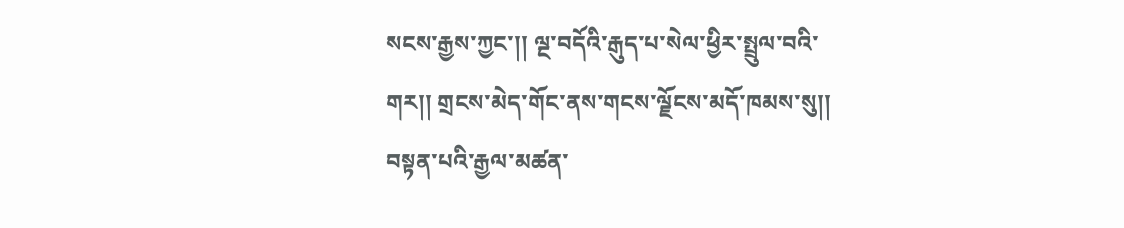སངས་རྒྱས་ཀྱང་།། ལྔ་བདོའི་རྒུད་པ་སེལ་ཕྱིར་སྤྲུལ་བའི་གར།། གྲངས་མེད་གོང་ནས་གངས་ལྗོངས་མདོ་ཁམས་སུ།། བསྟན་པའི་རྒྱལ་མཚན་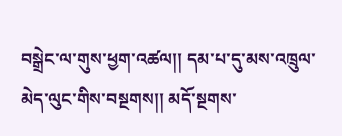བསྒྲེང་ལ་གུས་ཕྱག་འཚལ།། དམ་པ་དུ་མས་འཁྲུལ་མེད་ལུང་གིས་བསྔགས།། མདོ་སྔགས་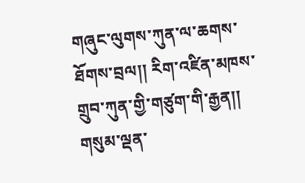གཞུང་ལུགས་ཀུན་ལ་ཆགས་ཐོགས་བྲལ།། རིག་འཛིན་མཁས་གྲུབ་ཀུན་གྱི་གཙུག་གི་རྒྱན།། གསུམ་ལྡན་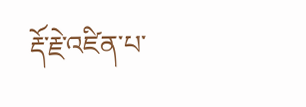རྡོ་རྗེ་འཛིན་པ་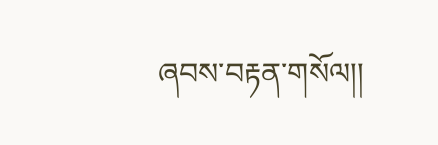ཞབས་བརྟན་གསོལ།།